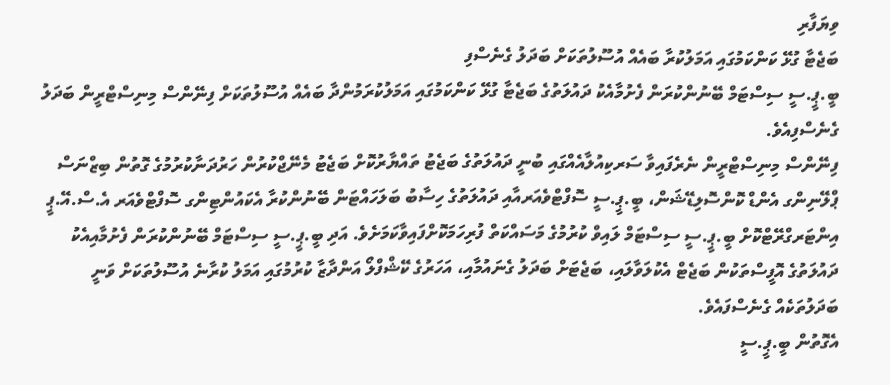ވިޔަފާރި
ބަޖެޓާ ގުޅޭ ކަންކަމުގައި އަމަލުކުރާ ބައެއް އުސޫލުތަކަށް ބަދަލު ގެނެސްފި
ބީ.ޕީ.ސީ ސިސްޓަމް ބޭނުންކުރަން ފެށުމާއެކު ދައުލަތުގެ ބަޖެޓާ ގުޅޭ ކަންކަމުގައި އަމަލުކުރަމުންދާ ބައެއް އުސޫލުތަކަށް ފިނޭންސް މިނިސްޓްރީން ބަދަލު ގެނެސްފިއެވެ.
ފިނޭންސް މިނިސްޓްރީން ނެރެފައިވާ ސަރކިއުލާއެއްގައި ބުނީ ދައުލަތުގެ ބަޖެޓު ތައްޔާރުކޮށް ބަޖެޓު މެނޭޖްކުރުން ހަރުދަނާކުރުމުގެ ގޮތުން ބިޒްނަސް ޕްލޭނިންގ އެންޑް ކޮންސޮލިޑޭޝަން، ބީ.ޕީ.ސީ ސޮފްޓްވެއަރއާއި ދައުލަތުގެ ހިސާބު ބަލަހައްޓަން ބޭނުންކުރާ އެކައުންޓިންގ ސޮފްޓްވެއަރ އެ.ސް.އޭ.ޕީ އިންޓަރގްރޭޓްކޮށް ބީ.ޕީ.ސީ ސިސްޓަމް ލައިވް ކުރުމުގެ މަސައްކަތް ފުރިހަމަކޮށްފައިވާކަމަށެވެ. އަދި ބީ.ޕީ.ސީ ސިސްޓަމް ބޭނުންކުރަން ފެށުމާއިއެކު ދައުލަތުގެ އޮފީސްތަކުން ބަޖެޓް އެކުލަވާލައި، ބަޖެޓަށް ބަދަލު ގެނައުމާއި، އަހަރުގެ ކޭޝްފްލޯ އަންދާޒާ ކުރުމުގައި އަމަލު ކުރާނެ އުސޫލުތަކަށް ވަނީ ބަދަލުތަކެއް ގެނެސްފައެވެ.
އެގޮތުން ބީ.ޕީ.ސީ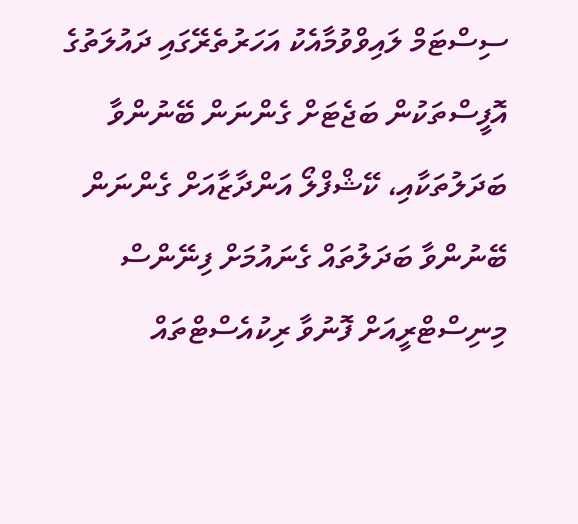ސިސްޓަމް ލައިވްވުމާއެކު އަހަރުތެރޭގައި ދައުލަތުގެ އޮފީސްތަކުން ބަޖެޓަށް ގެންނަން ބޭނުންވާ ބަދަލުތަކާއި، ކޭޝްފްލޯ އަންދާޒާއަށް ގެންނަން ބޭނުންވާ ބަދަލުތައް ގެނައުމަށް ފިނޭންސް މިނިސްޓްރީއަށް ފޮނުވާ ރިކުއެސްޓްތައް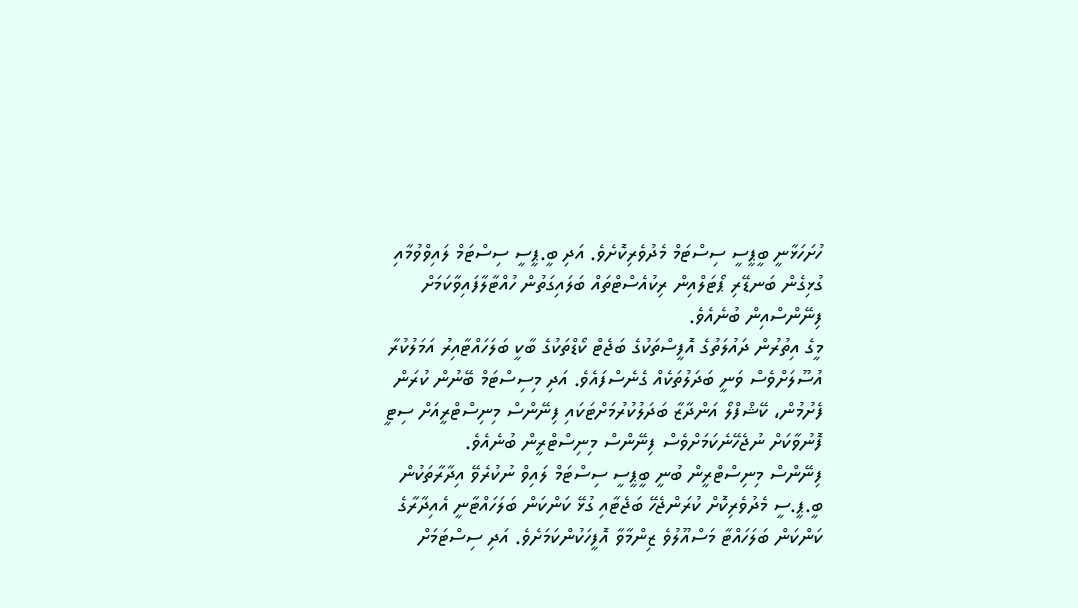ހުށަހަޅާނީ ބީޕީސީ ސިސްޓަމް މެދުވެރިކޮށެވެ. އަދި ބީ.ޕީސީ ސިސްޓަމް ލައިވްވުމާއި ގުޅިގެން ބަނޑޭރި ޕޯޓަލްއިން ރިކުއެސްޓްތައް ބަލައިގަތުން ހުއްޓާލާފައިވާކަމަށް ފިނޭންސްއިން ބުނެއެވެ.
މީގެ އިތުރުން ދައުލަތުގެ އޮފީސްތަކުގެ ބަޖެޓް ކޯޑްތަކުގެ ބާކީ ބަލަހައްޓާއިރު އަމަލުކުރާ އުސޫލަށްވެސް ވަނީ ބަދަލުތަކެއް ގެނެސްފައެވެ. އަދި މިސިސްޓަމް ބޭނުން ކުރަން ފެށުމުން، ކޭޝްފްލޯ އަންދާޒާ ބަދަލުކުރުމަށްޓަކައި ފިނޭންސް މިނިސްޓްރީއަށް ސިޓީ ފޮނުވާކަށް ނުޖެހޭނެކަމަށްވެސް ފިނޭންސް މިނިސްޓްރީން ބުނެއެވެ.
ފިނޭންސް މިނިސްޓްރީން ބުނީ ބީޕީސީ ސިސްޓަމް ލައިވް ނުކުރެވޭ އިދާރާތަކުން ބީ.ޕީ.ސީ މެދުވެރިކޮށް ކުރަންޖެހޭ ބަޖެޓާއި ގުޅޭ ކަންކަން ބަލަހައްޓާނީ އެއިދާރާގެ ކަންކަން ބަލަހައްޓާ މަސްއޫލުވެ ޒިންމާވާ އޮފީހަކުންކަމަށެވެ. އަދި ސިސްޓަމަށް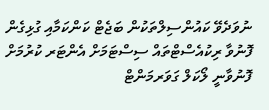ނުވަދެވޭ ކައުންސިލްތަކުން ބަޖެޓް ކަންކަމާއި ގުޅިގެން ފޮނުވާ ރިކުއެސްޓްތައް ސިސްޓަމަށް އެންޓަރ ކުރުމަށް ފޮނުވާނީ ލޯކަލް ގަވަރމަންޓް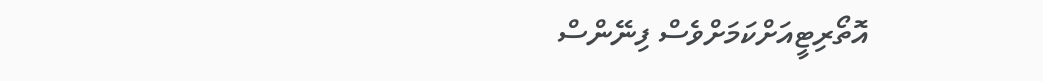އޮތޯރިޓީއަށްކަމަށްވެސް ފިނޭންސް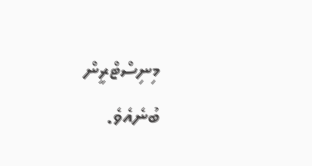މިނިސްޓްރީން ބުނެއެވެ.